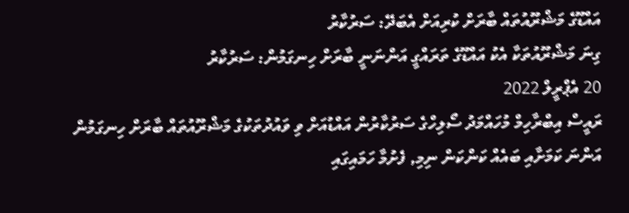އައްޑޫގެ މަޝްރޫއުތައް ބާރަށް ކުރިއަށް އެބަދޭ: ސަރުކާރު
ގިނަ މަޝްރޫއުތަކާ އެކު އައްޑޫގެ ތަރައްގީ އަންނަނީ ބާރަށް ހިނގަމުން: ސަރުކާރު
20 އެޕްރީލް 2022
ރައީސް އިބްރާހިމް މުހައްމަދު ސޯލިހްގެ ސަރުކާރުން އައްޑުއަށް ވި ވައުދުތަކުގެ މަޝްރޫއުތައް ބާރަށް ހިނގަމުން އަންނަ ކަމަށާއި ބައެއް ކަންކަން ނިމި, ފެށުމާ ހަމައިގައި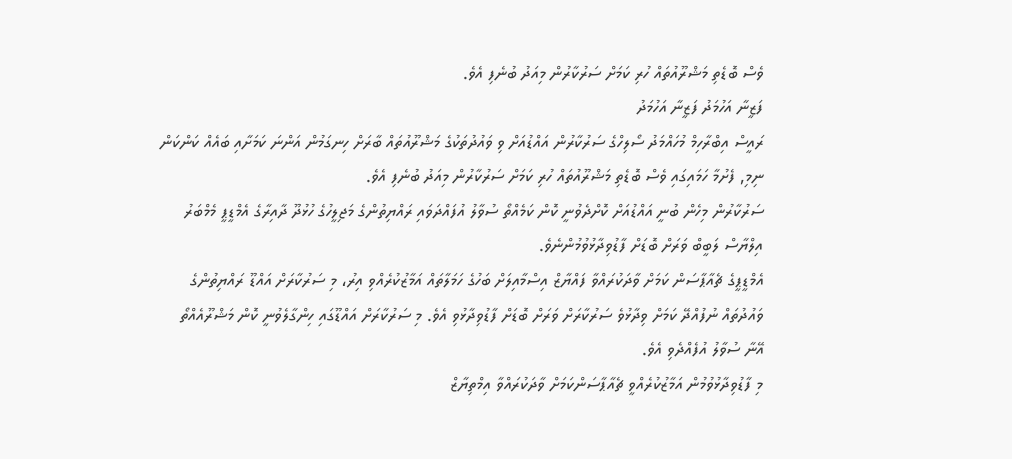ވެސް ބޮޑެތި މަޝްރޫއުތައް ހުރި ކަމަށް ސަރުކާރުން މިއަދު ބުނެފި އެވެ.
ފަޒީނާ އަހުމަދު ފަޒީނާ އަހުމަދު
ރައީސް އިބްރާހިމް މުހައްމަދު ސޯލިހްގެ ސަރުކާރުން އައްޑުއަށް ވި ވައުދުތަކުގެ މަޝްރޫއުތައް ބާރަށް ހިނގަމުން އަންނަ ކަމަށާއި ބައެއް ކަންކަން ނިމި, ފެށުމާ ހަމައިގައި ވެސް ބޮޑެތި މަޝްރޫއުތައް ހުރި ކަމަށް ސަރުކާރުން މިއަދު ބުނެފި އެވެ.
ސަރުކާރުން މިހެން ބުނީ އައްޑުއަށް ކޮށްދެވުނީ ކޮން ކަމެއްތޯ ސުވާލު އުފައްދަވައި ރައްޔިތުންގެ މަޖިލީހުގެ ހުޅުދޫ ދާއިރާގެ އެމްޑީޕީ މެމްބަރު އިލްޔާސް ލަބީބް ވަރަށް ބޮޑަށް ފާޑުވިދާޅުވުމުންނެވެ.
އެމްޑީޕީގެ ޗެއާޕާސަން ކަމަށް ވާދަކުރައްވާ ފައްޔާޒް އިސްމާއިލަށް ބަހުގެ ހަމަލާތައް އަމާޒުކުރެއްވި އިރު، މި ސަރުކާރަށް އައްޑޫ ރައްޔިތުންގެ ވައުދުތައް ނުފުއްދޭ ކަމަށް ވިދާޅުވެ ސަރުކާރަށް ވަރަށް ބޮޑަށް ފާޑުވިދާޅުވި އެވެ. މި ސަރުކާރަށް އައްޑޫގައި ހިންގާލެވުނީ ކޮން މަޝްރޫއެއްތޯ އޭނާ ސުވާލު އުފެއްދެވި އެވެ.
މި ފާޑުވިދާޅުވުމުން އަމާޒުކުރެއްވީ ޗެއާޕާސަންކަމަށް ވާދަކުރައްވާ އިމްތިޔާޒް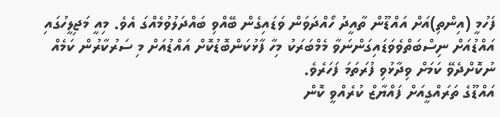ފަހުމީ (އިންތި)އަށް އައްޑޫން ތާއީދު ހޯއްދަވަން ވަޑައިގެން ބޭއްވި ބައްދަލުވުމެއްގަ އެވެ. މިއީ މަޖިލީހުގައި އައްޑުއަށް ނިސްބަތްވެވަޑައިގަންނަވާ މެމްބަރަކު މިހާ ފާޅުކަންބޮޑުކޮށް އައްޑުއަށް މި ސަރުކާރުން ކަމެއް ނުކޮށްދެވޭ ކަމަށް ވިދާޅުވި ފުރަތަމަ ފަހަރެވެ.
އައްޑޫގެ ތަރައްގީއަށް ފައްޔާޒް ކުރެއްވީ ކޮން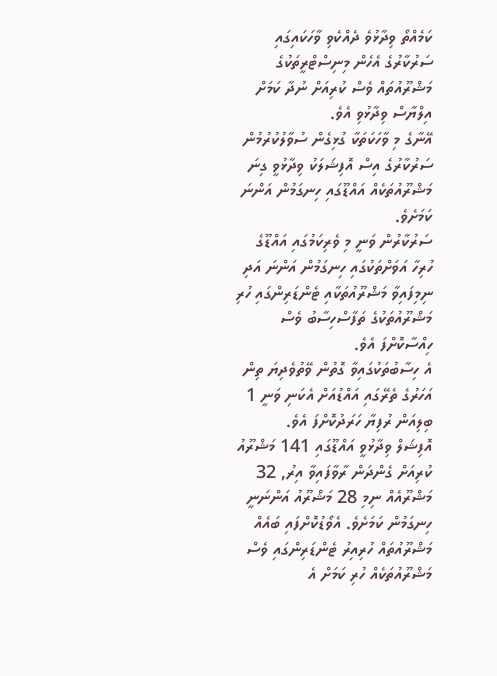ކަމެއްތޯ ވިދާޅުވެ ދެއްކެވި ވާހަކައިގައި ސަރުކާރުގެ އެހެން މިނިސްޓްރީތަކުގެ މަޝްރޫއުތައް ވެސް ކުރިއަށް ނުދާ ކަމަށް އިލްޔާސް ވިދާޅުވި އެވެ.
އޭނާގެ މި ވާހަކަތަކާ ގުޅިގެން ސުވާލުކުރުމުން ސަރުކާރުގެ އިސް އޮފިޝަލަކު ވިދާޅުވީ ގިނަ މަޝްރޫއުތަކެއް އައްޑޫގައި ހިނގަމުން އަންނަ ކަމަށެވެ.
ސަރުކާރުން ވަނީ މި ވެރިކަމުގައި އައްޑޫގެ ހުރިހާ އަވަށްތަކުގައި ހިނގަމުން އަންނަ އަދި ނިމިފައިވާ މަޝްރޫއުތަކާއި ޓެންޑަރިންގައި ހުރި މަޝްރޫއުތަކުގެ ތަފާސްހިސާބު ވެސް ހިއްސާކޮށްފަ އެވެ.
އެ ހިސާބުތަކުގައިވާ ގޮތުން ވޭތުވެދިޔަ ތިން އަހަރުގެ ތެރޭގައި އައްޑުއަށް އެކަނި ވަނީ 1 ބިލިއަން ރުފިޔާ ހަރަދުކޮށްފަ އެވެ.
އޮފިޝަލް ވިދާޅުވީ އައްޑޫގައި 141 މަޝްރޫއު ކުރިއަށް ގެންދަން ރާވާފައިވާ އިރު, 32 މަޝްރޫއެއް ނިމި 28 މަޝްރޫއު އަންނަނީ ހިނގަމުން ކަމަށެވެ. އެވޯޑުކޮށްފައި ބައެއް މަޝްރޫއުތައް ހުރިއިރު ޓެންޑަރިންގައި ވެސް މަޝްރޫއުތަކެއް ހުރި ކަމަށް އެ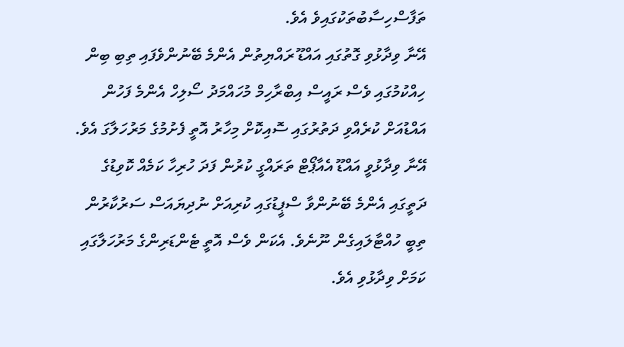ތަފާސްހިސާބުތަކުގައިވެ އެވެ.
އޭނާ ވިދާޅުވި ގޮތުގައި އައްޑޫ ރައްޔިތުން އެންމެ ބޭނުންވެފައި ތިބި ބިން ހިއްކުމުގައި ވެސް ރައީސް އިބްރާހިމް މުހައްމަދު ސޯލިހް އެންމެ ފަހުން އައްޑުއަށް ކުރެއްވި ދަތުރުގައި ސޮއިކޮށް މިހާރު އޮތީ ފެށުމުގެ މަރުހަލާގަ އެވެ.
އޭނާ ވިދާޅުވީ އައްޑޫ އެއާޕޯޓް ތަރައްގީ ކުރުން ފަދަ ހުރިހާ ކަމެއް ކޮވިޑުގެ ދަތީގައި އެންމެ ބޭނުންވާ ސްޕީޑުގައި ކުރިއަށް ނުދިޔައަސް ސަރުކާރުން ތިބީ ހުއްޓާލައިގެން ނޫނެވެ. އެކަން ވެސް އޮތީ ޓެންޑަރިންގެ މަރުހަލާގައި ކަމަށް ވިދާޅުވި އެވެ.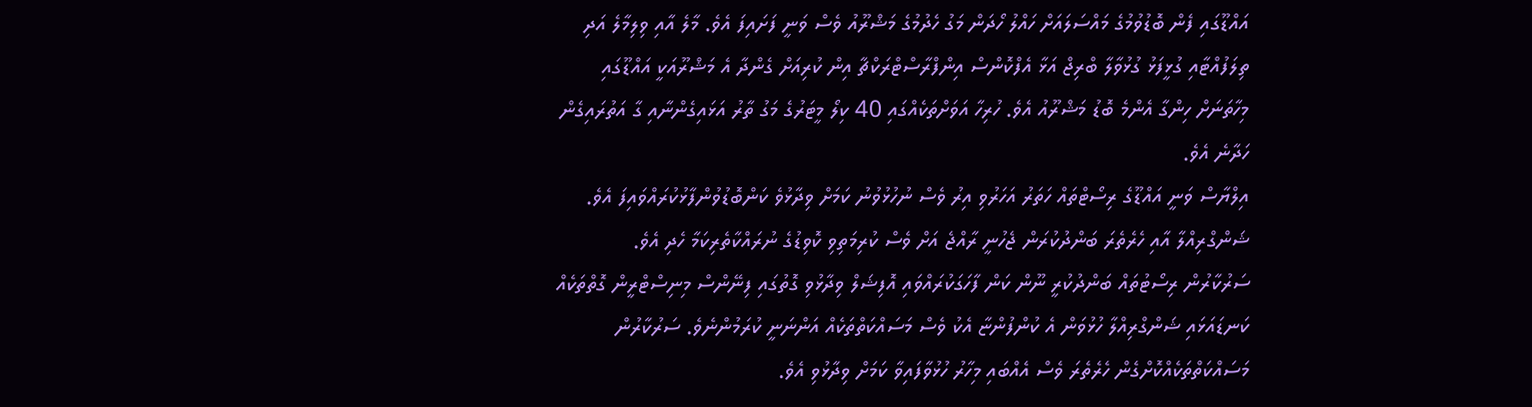އައްޑޫގައި ފެން ބޮޑުވުމުގެ މައްސަލައަށް ހައްލު ހޯދަން މަގު ހެދުމުގެ މަޝްރޫއު ވެސް ވަނީ ފަށައިފަ އެވެ. މާލެ އާއި ވިލިމާލެ އަދި ތިލަފުއްޓާއި ގުޅީފަޅު ގުޅުވާލާ ބްރިޖް އަޅާ އެފްކޮންސް އިންފްރާސްޓްރަކްޗާ އިން ކުރިއަށް ގެންދާ އެ މަޝްރޫއަކީ އައްޑޫގައި މިހާތަނަށް ހިންގާ އެންމެ ބޮޑު މަޝްރޫއު އެވެ. ހުރިހާ އަވަށްތަކެއްގައި 40 ކިލޯ މީޓަރުގެ މަގު ތާރު އަޅައިގެންނާއި ގާ އަތުރައިގެން ހަދާނެ އެވެ.
އިލްޔާސް ވަނީ އައްޑޫގެ ރިސޯޓްތައް ހަތަރު އަހަރުވި އިރު ވެސް ނުހުޅުވުނު ކަމަށް ވިދާޅުވެ ކަންބޮޑުވުންފާޅުކުރައްވައިފަ އެވެ. ޝަންގްރިއްލާ އާއި ހެރެތެރަ ބަންދުކުރަން ޖެހުނީ ރާއްޖެ އަށް ވެސް ކުރިމަތިވި ކޮވިޑުގެ ނުރައްކާތެރިކަމާ ހެދި އެވެ.
ސަރުކާރުން ރިސޯޓުތައް ބަންދުކުރީ ނޫން ކަން ފާހަގަކުރައްވައި އޮފިޝަލް ވިދާޅުވި ގޮތުގައި ފިނޭންސް މިނިސްޓްރީން ގޮތްތަކެއް ކަނޑައަޅައި ޝަންގްރިއްލާ ހުޅުވަން އެ ކުންފުންޏާ އެކު ވެސް މަސައްކަތްތަކެއް އަންނަނީ ކުރަމުންނެވެ. ސަރުކާރުން މަސައްކަތްތަކެއްކޮށްގެން ހެރެތެރަ ވެސް އެއްބައި މިހާރު ހުޅުވާފައިވާ ކަމަށް ވިދާޅުވި އެވެ.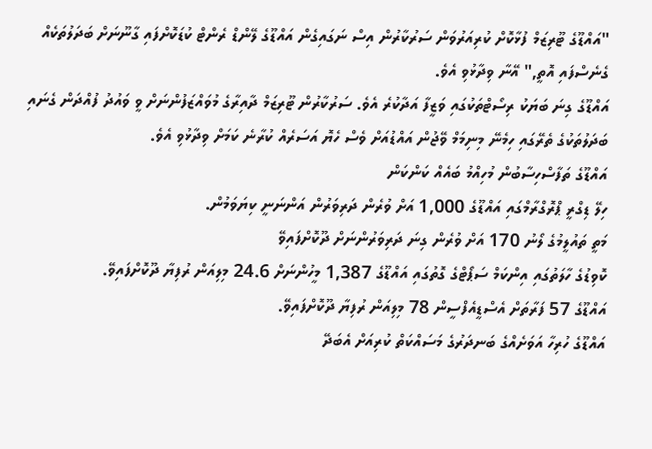"އައްޑޫގެ ޓޫރިޒަމް ފުޅާކޮށް ކުރިއަރުވަން ސަރުކާރުން އިސް ނަގައިގެން އައްޑޫގެ ލޭންޑް ރެންޓް ކުޑަކޮށްފައި ގާނޫނަށް ބަދަލުތަކެއް ގެނެސްފައި އޮތީ," އޭނާ ވިދާޅުވި އެވެ.
އައްޑޫގެ ގިނަ ބަޔަކު ރިސޯޓްތަކުގައި ވަޒީފާ އަދާކުރެ އެވެ. ސަރުކާރުން ޓޫރިޒަމް ދާއިރާގެ މުވައްޒަފުންނަށް ވީ ވައުދު ފުއްދަން ގެނައި ބަދަލުތަކުގެ ތެރޭގައި ހިމެނޭ މިނިމަމް ވޭޖުން އައްޑުއަށް ވެސް ހެޔޮ އަސަރެއް ކުރާނެ ކަމަށް ވިދާޅުވި އެވެ.
އައްޑޫގެ ތަފާސްހިސާބުން މުހިއްމު ބައެއް ކަންކަން
ހިލޭ ޑިގްރީ ޕްރޮގްރާމްގައި އައްޑޫގެ 1,000 އަށް ވުރެން ދަރިވަރުން އަންނަނީ ކިޔަވަމުން.
މަތީ ތައުލީމުގެ ލޯނު 170 އަށް ވުރެން ގިނަ ދަރިވަރުންނަށް ދޫކޮށްފައިވޭ
ކޮވިޑުގެ ހާލަތުގައި އިންކަމް ސަޕޯޓްގެ ގޮތުގައި އައްޑޫގެ 1,387 މީހުންނަށް 24.6 މިލިއަން ރުފިޔާ ދޫކޮށްފައިވޭ.
އައްޑޫގެ 57 ފަރާތަށް އެސްޑީއެފްސީން 78 މިލިއަން ރުފިޔާ ދޫކޮށްފައިވޭ.
އައްޑޫގެ ހުރިހާ އަވަށެއްގެ ބަނދަރުގެ މަސައްކަތް ކުރިއަށް އެބަދޭ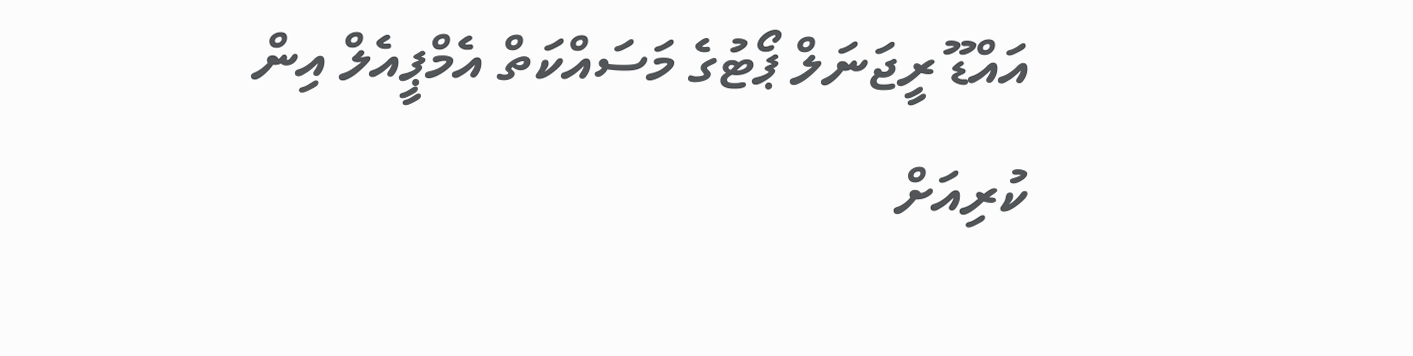އައްޑޫ ރީޖަނަލް ޕޯޓުގެ މަސައްކަތް އެމްޕީއެލް އިން ކުރިއަށް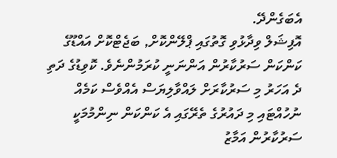އެބަގެންދޭ.
އޮފިޝަލް ވިދާޅުވި ގޮތުގައި ޕްލޭންކޮށް, ބަޖެޓްކޮށް އައްޑޫގެ ކަންކަން ސަރުކާރުން އަންނަނީ ކުރަމުންނެވެ. ކޮވިޑުގެ ދަތި ދެ އަހަރު މި ސަރުކާރަށް ލައްވާލިޔަސް އެއްވެސް ކަމެއް ނުހުއްޓައި މި ދައުރުގެ ތެރޭގައި އެ ކަންކަން ނިންމުމަކީ ސަރުކާރުން އަމާޒު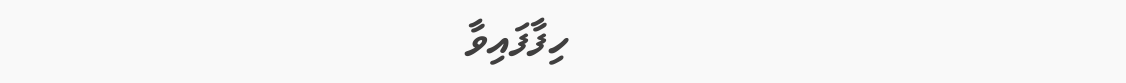ހިފާފައިވާ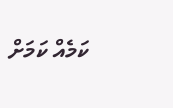ކަމެއް ކަމަށް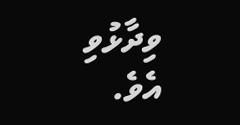ވިދާޅުވި އެވެ.